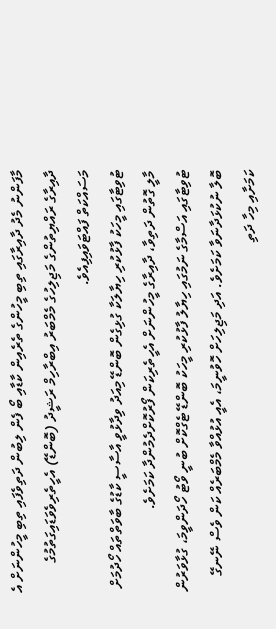މާފަންނު މެދު ދާއިރާގައި ތިބި މީހުންގެ ތެރެއިން ކާޑާއި ބޯ ފެން ލިބުން ދަތިވެފައި ތިބި މީހުންނަށް އެ ދާއިރާގެ ރައްޔިތުންގެ މަޖިލިހުގެ މެމްބަރު އިބްރާހިމް ރަޝީދު (ބޮންޑޭ) އެހީތެރިވެވަޑައިގަތުމުގެ މަސައްކަތް ފައްޓަވައިފިއެވެ.
ޓުވިޓާގައި މީހަކު ފާޅުކުރި ހިޔާލަކާ ގުޅިގެން ބޮންޑޭ މިއަދު ވިދާޅުވީ އާސާސީ ކާޑުގެ ބާވަތްތައް ހޯދުމަށް މާލީ ގޮތުން ދަތިވާ، ދާއިރާގެ މީހުންނަށް އެހީތެރިކަން ފޯރުކޮށްދެމުންދާ ކަމަށެވެ.
ޓުވިޓާގައި އަސްމާގެ ނަމުގައި ހިޔާލު ފާޅުކުރި މީހަކު ބޮންޑޭ ޓެގްކޮށް ބުނީ ވޯޓު ހޯދަންވީމަ، ގުޅާވަރުން ބޮލާ ނުކުޅަދާނަވާ ކަމަށެވެ. އަދި މަޖިލިހަށް ހޮވުނީމަ، އެއީ އުޅުއްވާ މެމްބަރެއް ކަން ވެސް ނޭނގޭ ކަމަށާއި މިހާ ދަތި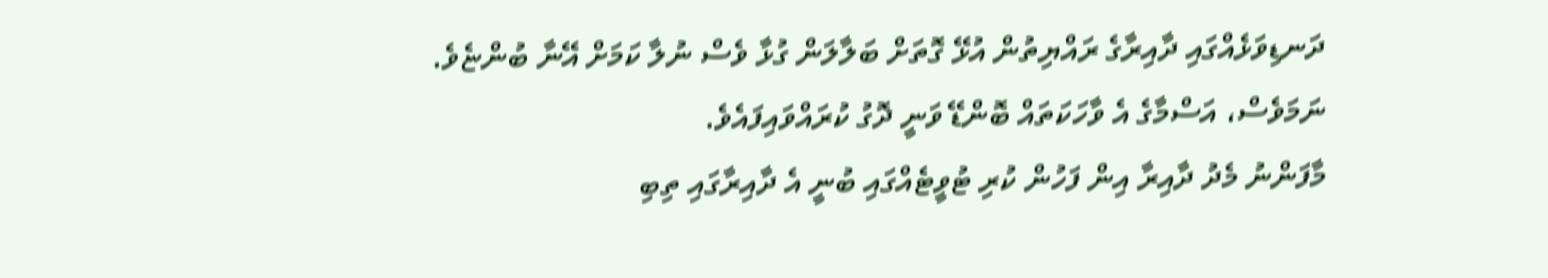ދަނޑިވަޅެއްގައި ދާއިރާގެ ރައްޔިތުން އުޅޭ ގޮތަށް ބަލާލަން ގުޅާ ވެސް ނުލާ ކަމަށް އޭނާ ބުންޏެވެ.
ނަމަވެސް، އަސްމާގެ އެ ވާހަކަތައް ބޮންޑޭ ވަނީ ދޮގު ކުރައްވައިފައެވެ.
މާފަންނު މެދު ދާއިރާ އިން ފަހުން ކުރި ޓުވީޓެއްގައި ބުނީ އެ ދާއިރާގައި ތިބި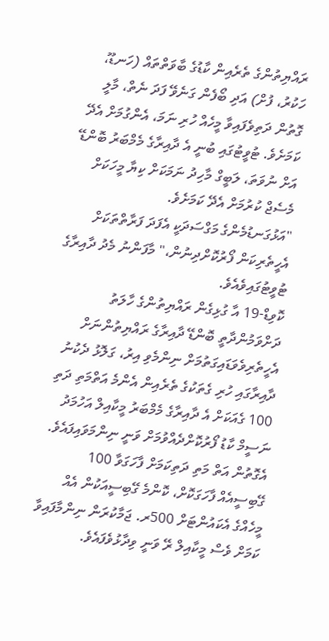ރައްޔިތުންގެ ތެރެއިން ކާޑުގެ ބާވަތްތައް (ހަނޑޫ، ހަކުރު، ފުށް) އަދި ބޯފެން ގަނެވޭ ފަދަ ނެތް، މާލީ ގޮތުން ދަތިވެފައިވާ މީހެއް ހުރި ނަމަ، އެންގުމަށް އެދޭ ކަމަށެވެ. ޓުވީޓުގައި ބުނީ އެ ދާއިރާގެ މެމްބަރު ބޮންޑޭ އަށް ނުވަތަ، ލަބީގް މާހިދު ނަމަކަށް ކިޔާ މީހަކަށް މެސެޖް ކުރުމަށް އެދޭ ކަމަށެވެ.
"އަޅުގަނޑުމެންގެ މަގްސަދަކީ އެފަދަ ފަރާތްތަކަށް އެހީތެރިކަން ފޯރުކޮށްދިނުން،" މާފަންނު މެދު ދާއިރާގެ ޓުވީޓުގައިވެއެވެ.
ކޮވިޑް-19 އާ ގުޅިގެން ރައްޔިތުންގެ ހާލަތު ދަށްވަމުންދާތީ ބޮންޑޭ ދާއިރާގެ ރައްޔިތުންނަށް އެހީތެރިވެވަޑައިގަތުމަށް ނިންމެވި އިރު، ގަލޮޅު ދެކުނު ދާއިރާގައި ހުރި ގެތަކުގެ ތެރެއިން އެންމެ އަތްމަތި ދަތި 100 ގެއަކަށް އެ ދާއިރާގެ މެމްބަރު މީކާއިލް އަހުމަދު ނަސީމް ކާޑު ފޯރުކޮށްދެއްވުމަށް ވަނީ ނިންމަވައިފައެވެ. އެގޮތުން އަތް މަތި ދަތިކަމަށް ފާހަގަވާ 100 ގޭބިސީއެއް ފާހަގަކޮށް، ކޮންމެ ގޭބިސީއަކުން އެއް މީހެއްގެ އެކައުންޓަށް 500ރ. ޖަމާކުރަން ނިންމާފައިވާ ކަމަށް ވެސް މީކާއިލް ރޭ ވަނީ ވިދާޅުވެފައެވެ.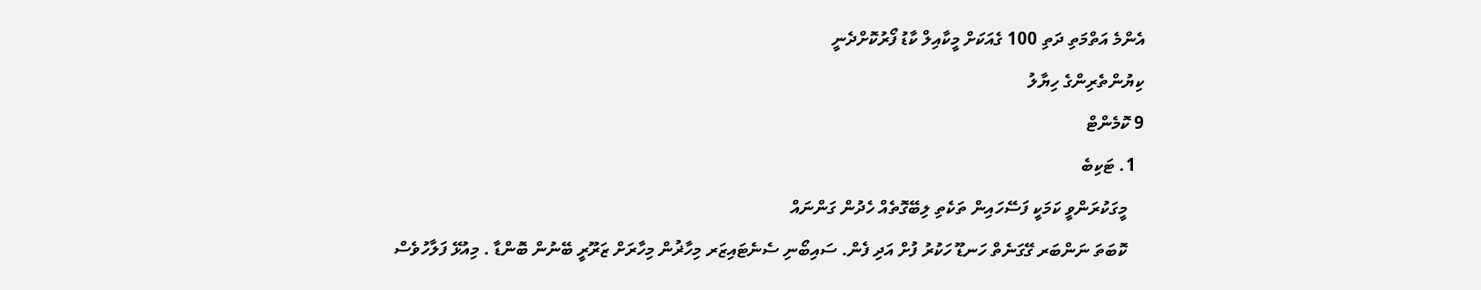އެންމެ އަތްމަތި ދަތި 100 ގެއަކަށް މީކާއިލް ކާޑު ފޯރުކޮށްދެނީ
ކިޔުންތެރިންގެ ހިޔާލު
9 ކޮމެންޓް
  1. ޓަކިބެ
    މީގަކުރަންވީ ކަމަކީ ފަސޭހައިން ތަކެތި ލިބޭގޮތެއް ހެދުން ގަންނައް
    ކޮބަތަ ނަންބަރ ގޭގަނެތް ހަނޑޫ ހަކުރު ފުށް އަދި ފެން. ސައިބޯނި ސެނެޓައިޒަރ މިހާޜުން މިހާރަށް ޒަރޫރީ ބޭނުން ބޮންޑާ . މިއުޅޭ ފަލާހުވެސް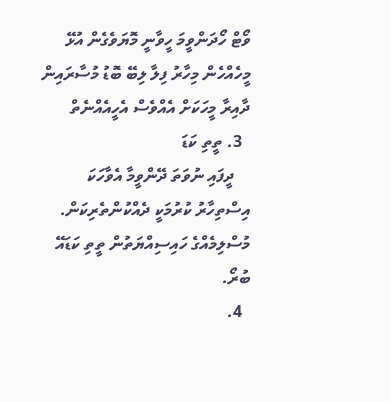ވޯޓް ހޯދަންވީމަ ހީވާނީ މޮޔަވެގެން އުޅޭ މީހެއްހެން މިހާރު ފިލާ ލިބޭ ބޮޑު މުސާރައިން ދާއިރާ މީހަކަށް އެއްވެސް އެހީއެއްނެތް
  3. ތީތި ކަޑަ
    ދީފައި ނުވަތަ ދޭންވީމާ އެވާހަކަ އިސްތިހާރު ކުރުމަކީ ދެއްކުންތެރިކަން. މުސްލިމެއްގެ ހައިސިއްޔަތުން ތީތި ކަޑައޭ ބުރޯ.
  4.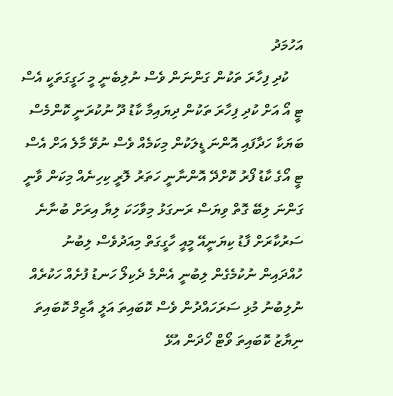އަހުމަދު
    ކުދި ފިހާރަ ތަކުން ގަންނަން ވެސް ނުލިބެނީ މީ ހަގީގަތަކީ އެސް ޓީ އޯ އަށް ކުދި ފިހާރަ ތަކުން ދިޔައިމާ ކާޑު ދޫ ނުކުރަނީ ކޮންމެސް ބަޔަކާ ހަދާފައި އޮންނަ ޑީލަކުން މިކަމެއް ވެސް ނުވޭ މާލެ އަށް އެސް ޓީ އޯގެ ކާޑު ފޯރު ކޮށްދޭ އޮންނާނީ ހަތަރު ލޮރީ ކިހިނެއް މިކަން ވާނީ ގަންނަ ލިބޭ ގޮތް ވިޔަސް ރަނގަޅު މިވާހަކަ ލިޔާ އިރަށް ބުނާނެ ސަރުކާރަށް ފާޑު ކިޔަނީއޭ މީއީ ހާގީގަތް މިއަދުވެސް ލިބުނު ހުއްދައިން ނުކުމެގެން ލިބުނީ އެންމެ ދެކިލޯ ހަނޑު ފުށެއް ހަކުރެއް ނުލިބުނު މުޅި ސަރަހައްދުން ވެސް ކޮބައިތަ އަލީ އާޒިމް ކޮބައިތަ ނިޔާޒު ކޮބައިތަ ވޯޓް ހޯދަން އުޅޭ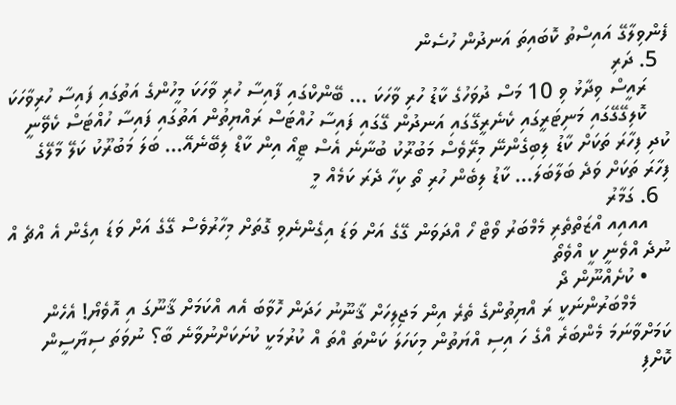ފެންވިލާގޭ އައިސްތު ކޮބައިތަ އަނދުން ހުސެން
  5. ދަރި
    ރައީސް ވިދާޅު ވި 10 މަސް ދުވަހުގެ ކާޑު ހުރި ވާހަކަ ... ބޭންކްގައި ފާއިސާ ހުރި ވާހަކަ މީހުންގެ އަތުގައި ފައިސާ ހުރިވާހަކަ
    ކޮލިގޭގޭގައި މަނިޓަރީގައި ކެނެރީގޭގައި އަނދުން ގޭގައި ފައިސާ ހުއްޓަސް ރައްޔިތުން އަތުގައި ފައިސާ ހުއްޓަސް ކެވޭނީ ކުދި ފިހާރަ ތަކަށް ކާޑު ލިބިގެންނޭ މިރޭވެސް މަބުރޫކު ބުނާނެ އެސް ޓީއޯ އިން ކާޑް ލިބޭނެއޭ... ބަލަ މަބުރޫކު ކަލޭ މާލޭގެ ފިހާރަ ތަކަށް ވަދެ ބަލާބަލަ... ކާޑު ލިބެން ހުރި ތޯ ކިހާ ދެރަ ކަމެއް މީ
  6. ގަމާރު
    އއއިއ އްޒަތްތެރި މެމްބަރު ވޯޓް ހޯ އްދަވަން ގޭގެ އަށް ވަޑަ އިގެންނެވި ގޮތަށް މިހާރުވެސް ގޭގެ އަށް ވަޑަ އިގެން އެ އްޗެ އް ނުދެ އްވެނީ ކީ އްވެތޯ
    • ކުށެއްނޫން ދޯ
      މެމްބަރުންނަކީ ރަ އްޔިތުންގެ ތެރެ އިން މަޖިލިހަށް ޤާނޫނު ހަދަން ހޮވާބަ އެއ އްކަމަށް ޤާނޫގަ އި އޮވެޔޯ! އެހެން ކަމަށްވާނަމަ މެންބަރެ އްގެ ހަ އިސި އްޔަތުން މިކަހަލަ ކަންތަ އްތަ އް ކުރުމަކީ ކުށަކަށްނުވާނެ ބާ؟ ނުވަތަ ސިޔާސީން ކޮށްފި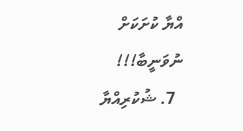އްޔާ ކުށަކަށް ނުވަނީބާ!!!
  7. ޝުކުރިއްޔާ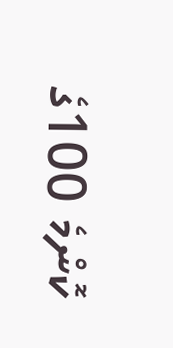ކޮންމެ 100ގެ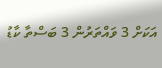އަކަށް 3 ވައްތަރުން 3 ބަސްތާ ކާޑު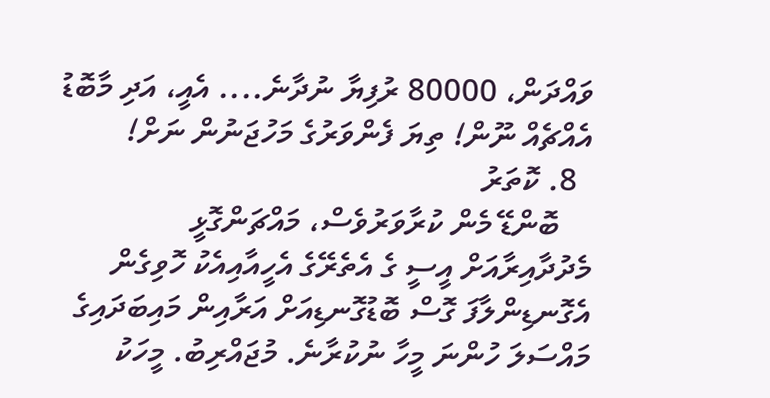ވައްދަން، 80000 ރުފިޔާ ނުދާނެ.... އެއީ، އަދި މާބޮޑު އެއްޗެއް ނޫން! ތިޔަ ފެންވަރުގެ މަހުޖަނުން ނަށް!
  8. ކޮތަރު
    ބޮންޑޭ މެން ކުރާވަރުވެސް، މައްޗަންގޮޅީ މެދުދާއިރާއަށް އީސީ ގެ އެތެރޭގެ އެހީއާއިއެކު ހޮވިގެން އެގޮނޑިންލާފަ ގޮސް ބޮޑުގޮނޑިއަށް އަރާއިން މައިބަދައިގެ މައްސަލަ ހުންނަ މީހާ ނުކުރާނެ. މުޖައްރިބު. މީހަކު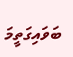ބަވައިގަތީމަ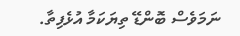ނަމަވެސް ބޮންޑޭ ތިޔަކަމާ އުޅެފިތާ.